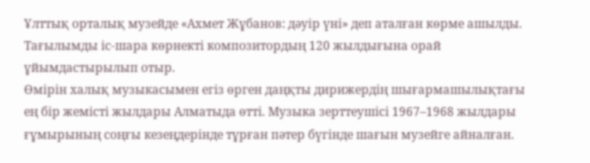Ұлттық орталық музейде «Ахмет Жұбанов: дәуір үні» деп аталған көрме ашылды. Тағылымды іс-шара көрнекті композитордың 120 жылдығына орай ұйымдастырылып отыр.
Өмірін халық музыкасымен егіз өрген даңқты дирижердің шығармашылықтағы ең бір жемісті жылдары Алматыда өтті. Музыка зерттеушісі 1967–1968 жылдары ғұмырының соңғы кезеңдерінде тұрған пәтер бүгінде шағын музейге айналған.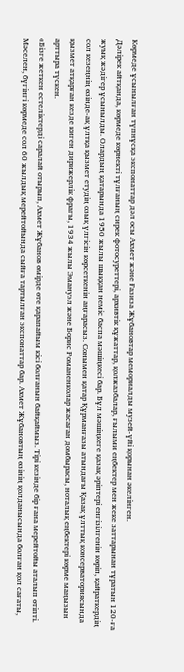Көрмеде ұсынылған түпнұсқа экспонаттар дәл осы Ахмет және Ғазиза Жұбановтар мемориалды музей-үйі қорынан әкелінген.
Дәлірек айтқанда, көрмеде көрнекті тұлғаның сирек фотосуреттері, архивтік құжаттар, қолжазбалар, ғылыми еңбектер мен жеке заттарынан тұратын 120-ға жуық жәдігер ұсынылды. Олардың қатарында 1950 жылы шыққан неміс баспа мәшіңкесі бар. Бұл мәшіңкеге қазақ әріптері енгізілгенін көріп, қайраткердің сол кезеңнің өзінде-ақ ұлтқа қызмет етудің озық үлгісін көрсеткенін аңғарасыз. Сонымен қатар Құрманғазы атындағы Қазақ ұлттық консерваториясында қызмет атқарған кезде киген дирижерлік фрагы, 1934 жылы Эмануэл және Борис Романенколар жасаған домбырасы, ноталық еңбектері көрме маңызын арттыра түскен.
«Бізге жеткен естеліктерді саралай отырып, Ахмет Жұбанов өмірде өте қарапайым кісі болғанын байқаймыз. Тірі кезінде бір ғана мерейтойы аталып өтіпті. Мәселен, бүгінгі көрмеде сол 60 жылдық мерейтойында сыйға тартылған экспонаттар бар. Ахмет Жұбановтың өзінің қолданысында болған қол сағаты,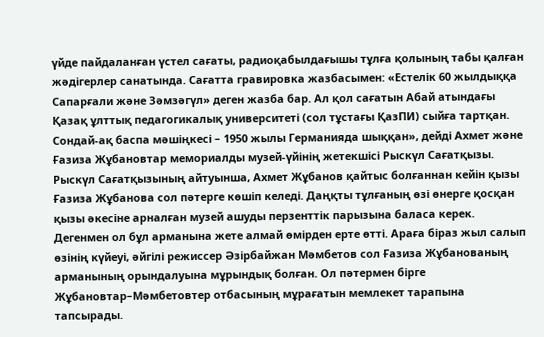үйде пайдаланған үстел сағаты, радиоқабылдағышы тұлға қолының табы қалған жәдігерлер санатында. Сағатта гравировка жазбасымен: «Естелік 60 жылдыққа Сапарғали және Зәмзәгүл» деген жазба бар. Ал қол сағатын Абай атындағы Қазақ ұлттық педагогикалық университеті (сол тұстағы ҚазПИ) сыйға тартқан. Сондай-ақ баспа мәшіңкесі – 1950 жылы Германияда шыққан», дейді Ахмет және Ғазиза Жұбановтар мемориалды музей-үйінің жетекшісі Рыскүл Сағатқызы.
Рыскүл Сағатқызының айтуынша, Ахмет Жұбанов қайтыс болғаннан кейін қызы Ғазиза Жұбанова сол пәтерге көшіп келеді. Даңқты тұлғаның өзі өнерге қосқан қызы әкесіне арналған музей ашуды перзенттік парызына баласа керек. Дегенмен ол бұл арманына жете алмай өмірден ерте өтті. Араға біраз жыл салып өзінің күйеуі, әйгілі режиссер Әзірбайжан Мәмбетов сол Ғазиза Жұбанованың арманының орындалуына мұрындық болған. Ол пәтермен бірге Жұбановтар–Мәмбетовтер отбасының мұрағатын мемлекет тарапына тапсырады.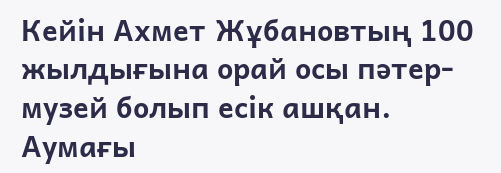Кейін Ахмет Жұбановтың 100 жылдығына орай осы пәтер-музей болып есік ашқан. Аумағы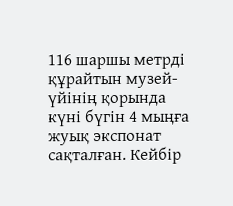116 шаршы метрді құрайтын музей-үйінің қорында күні бүгін 4 мыңға жуық экспонат сақталған. Кейбір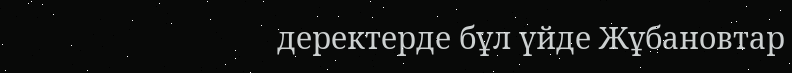деректерде бұл үйде Жұбановтар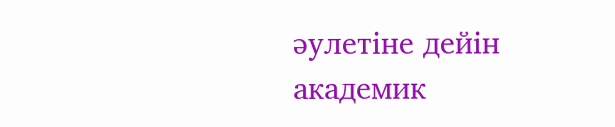әулетіне дейін академик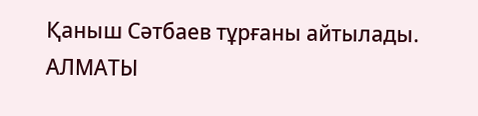Қаныш Сәтбаев тұрғаны айтылады.
АЛМАТЫ